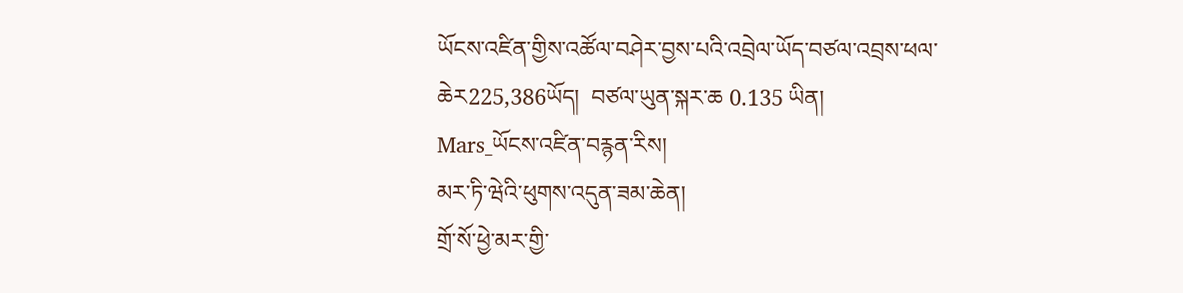ཡོངས་འཛིན་གྱིས་འཚོལ་བཤེར་བྱས་པའི་འབྲེལ་ཡོད་བཙལ་འབྲས་ཕལ་ཆེར225,386ཡོད།  བཙལ་ཡུན་སྐར་ཆ 0.135 ཡིན།
Mars_ཡོངས་འཛིན་བརྙན་རིས།
མར་ཏི་ཝེའི་ཕུགས་འདུན་ཟམ་ཆེན།
གྲོ་སོ་ཕྱེ་མར་གྱི་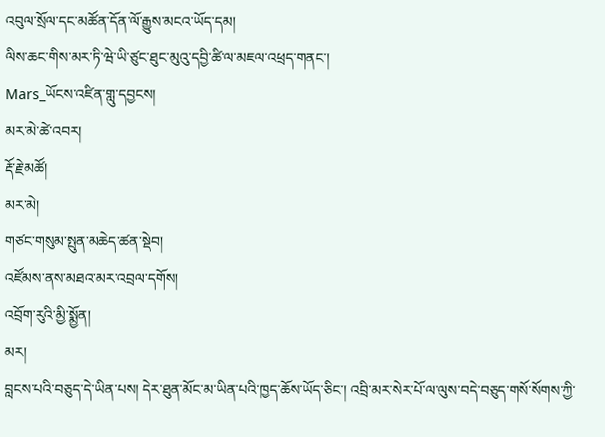འབུལ་སྲོལ་དང་མཚོན་དོན་ལོ་རྒྱུས་མངའ་ཡོད་དམ།
ལིས་ཆང་གིས་མར་ཏི་ཝེ་ཡི་ཙུང་ཐུང་མུའུ་དབྱི་ཚི་ལ་མཇལ་འཕྲད་གནང་།
Mars_ཡོངས་འཛིན་གླུ་དབྱངས།
མར་མེ་ཚེ་འབར།
རྡོ་རྗེ་མཚོ།
མར་མེ།
གཙང་གསུམ་སྤུན་མཆེད་ཚན་སྡེབ།
འཛོམས་ནས་མཐའ་མར་འབྲལ་དགོས།
འབྲོག་རུའི་མྱི་སྨྱོན།
མར།
བླངས་པའི་བཅུད་དེ་ཡིན་པས། དེར་ཐུན་མོང་མ་ཡིན་པའི་ཁྱད་ཆོས་ཡོད་ཅིང་། འབྲི་མར་སེར་པོ་ལ་ལུས་བདེ་བཅུད་གསོ་སོགས་ཀྱི་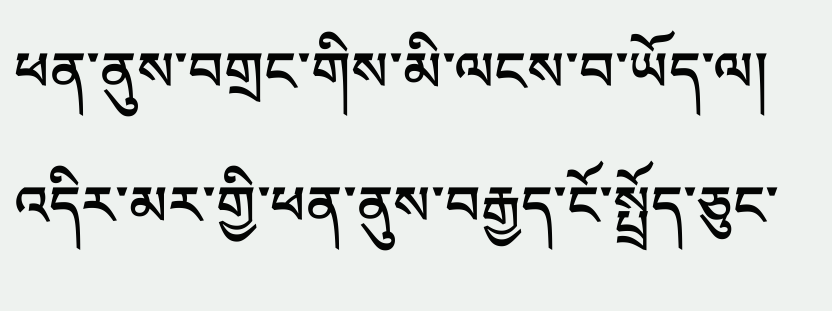ཕན་ནུས་བགྲང་གིས་མི་ལངས་བ་ཡོད་ལ། འདིར་མར་གྱི་ཕན་ནུས་བརྒྱད་ངོ་སྤྲོད་ཅུང་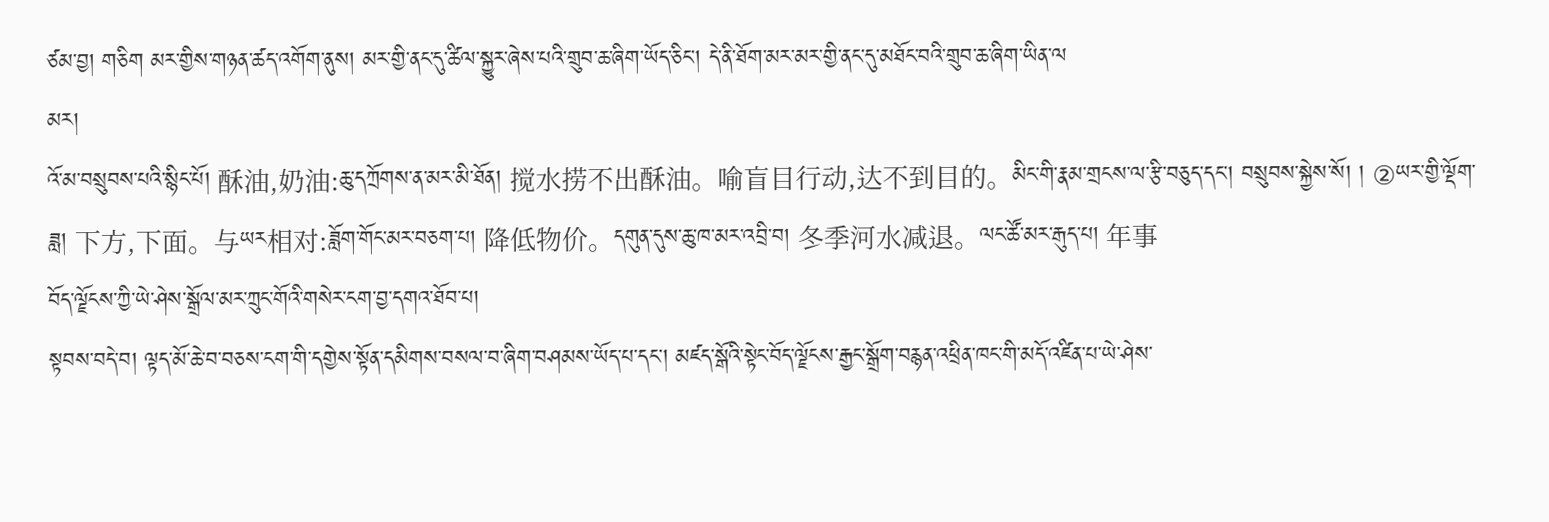ཙམ་བྱ། གཅིག མར་གྱིས་གཉན་ཚད་འགོག་ནུས། མར་གྱི་ནང་དུ་ཚིལ་སྐྱུར་ཞེས་པའི་གྲུབ་ཆ་ཞིག་ཡོད་ཅིང་། དེ་ནི་ཐོག་མར་མར་གྱི་ནང་དུ་མཐོང་བའི་གྲུབ་ཆ་ཞིག་ཡིན་ལ
མར།
འོ་མ་བསྲུབས་པའི་སྙིང་པོ། 酥油,奶油:ཆུ་དཀྲོགས་ན་མར་མི་ཐོན། 搅水捞不出酥油。喻盲目行动,达不到目的。མིང་གི་རྣམ་གྲངས་ལ་རྩི་བཅུད་དང་། བསྲུབས་སྐྱེས་སོ། ། ②ཡར་གྱི་ལྡོག་ཟླ། 下方,下面。与ཡར相对:ཟློག་གོང་མར་བཅག་པ། 降低物价。དགུན་དུས་ཆུ་ཁ་མར་འབྲི་བ། 冬季河水减退。ལང་ཚོ་མར་རྒུད་པ། 年事
བོད་ལྗོངས་ཀྱི་ཡེ་ཤེས་སྒྲོལ་མར་ཀྲུང་གོའི་གསེར་ངག་བྱ་དགའ་ཐོབ་པ།
སྟབས་བདེ་བ། ལྟད་མོ་ཆེ་བ་བཅས་ངག་གི་དགྱེས་སྟོན་དམིགས་བསལ་བ་ཞིག་བཤམས་ཡོད་པ་དང་། མཛད་སྒོའི་སྟེང་བོད་ལྗོངས་རྒྱང་སྒྲོག་བརྙན་འཕྲིན་ཁང་གི་མདོ་འཛིན་པ་ཡེ་ཤེས་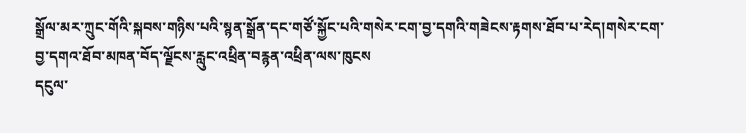སྒྲོལ་མར་ཀྲུང་གོའི་སྐབས་གཉིས་པའི་སྙན་སྒྲོན་དང་གཙོ་སྐྱོང་པའི་གསེར་ངག་བྱ་དགའི་གཟེངས་རྟགས་ཐོབ་པ་རེད།གསེར་ངག་བྱ་དགའ་ཐོབ་མཁན་བོད་ལྗོངས་རླུང་འཕྲིན་བརྙན་འཕྲིན་ལས་ཁུངས
དངུལ་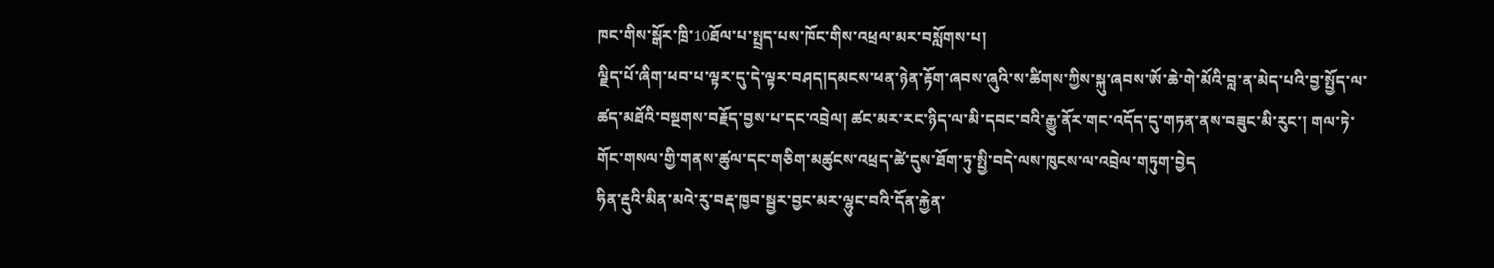ཁང་གིས་སྒོར་ཁྲི་10ཐོལ་པ་སྤྲད་པས་ཁོང་གིས་འཕྲལ་མར་བསློགས་པ།
ལྗིད་པོ་ཞིག་ཕབ་པ་ལྟར་དུ་དེ་ལྟར་བཤད།དམངས་ཕན་ཉེན་རྟོག་ཞབས་ཞུའི་ས་ཚིགས་ཀྱིས་སྐུ་ཞབས་ཨོ་ཆེ་གེ་མོའི་བླ་ན་མེད་པའི་བྱ་སྤྱོད་ལ་ཚད་མཐོའི་བསྔགས་བརྗོད་བྱས་པ་དང་འབྲེལ། ཚང་མར་རང་ཉིད་ལ་མི་དབང་བའི་རྒྱུ་ནོར་གང་འདོད་དུ་གཏན་ནས་བཟུང་མི་རུང་། གལ་ཏེ་གོང་གསལ་གྱི་གནས་ཚུལ་དང་གཅིག་མཚུངས་འཕྲད་ཚེ་དུས་ཐོག་ཏུ་སྤྱི་བདེ་ལས་ཁུངས་ལ་འབྲེལ་གཏུག་བྱེད
ཧིན་རྡུའི་མིན་མའེ་རུ་བརྡ་ཁྱབ་སྦྱར་བྱང་མར་ལྷུང་བའི་དོན་རྐྱེན་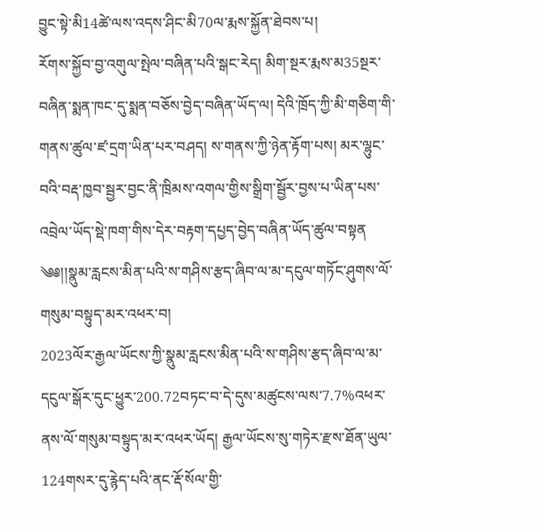བྱུང་སྟེ་མི14ཚེ་ལས་འདས་ཤིང་མི70ལ་རྨས་སྐྱོན་ཐེབས་པ།
རོགས་སྐྱོབ་བྱ་འགུལ་སྤེལ་བཞིན་པའི་སྒང་རེད། མིག་སྔར་རྨས་མ35སྔར་བཞིན་སྨན་ཁང་དུ་སྨན་བཅོས་བྱེད་བཞིན་ཡོད་ལ། དེའི་ཁྲོད་ཀྱི་མི་གཅིག་གི་གནས་ཚུལ་ཛ་དྲག་ཡིན་པར་བཤད། ས་གནས་ཀྱི་ཉེན་རྟོག་པས། མར་ལྷུང་བའི་བརྡ་ཁྱབ་སྦྱར་བྱང་ནི་ཁྲིམས་འགལ་གྱིས་སྒྲིག་སྦྱོར་བྱས་པ་ཡིན་པས་འབྲེལ་ཡོད་སྡེ་ཁག་གིས་དེར་བརྟག་དཔྱད་བྱེད་བཞིན་ཡོད་ཚུལ་བསྟན
༄༅།།སྣུམ་རླངས་མིན་པའི་ས་གཤིས་རྩད་ཞིབ་ལ་མ་དངུལ་གཏོང་ཤུགས་ལོ་གསུམ་བསྟུད་མར་འཕར་བ།
2023ལོར་རྒྱལ་ཡོངས་ཀྱི་སྣུམ་རླངས་མིན་པའི་ས་གཤིས་རྩད་ཞིབ་ལ་མ་དངུལ་སྒོར་དུང་ཕྱུར་200.72བཏང་བ་དེ་དུས་མཚུངས་ལས་7.7%འཕར་ནས་ལོ་གསུམ་བསྟུད་མར་འཕར་ཡོད། རྒྱལ་ཡོངས་སུ་གཏེར་རྫས་ཐོན་ཡུལ་124གསར་དུ་རྙེད་པའི་ནང་རྡོ་སོལ་གྱི་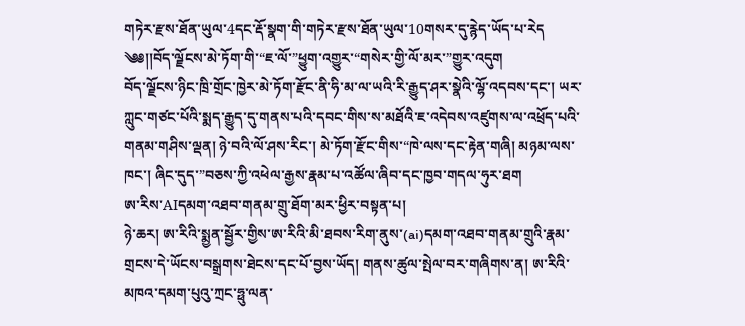གཏེར་རྫས་ཐོན་ཡུལ་4དང་རྡོ་སྣག་གི་གཏེར་རྫས་ཐོན་ཡུལ་10གསར་དུ་རྙེད་ཡོད་པ་རེད
༄༅།།བོད་ལྗོངས་མེ་ཏོག་གི་“ཇ་ལོ་”ཕྱུག་འགྱུར་“གསེར་གྱི་ལོ་མར་”གྱུར་འདུག
བོད་ལྗོངས་ཉིང་ཁྲི་གྲོང་ཁྱེར་མེ་ཏོག་རྫོང་ནི་ཧི་མ་ལ་ཡའི་རི་རྒྱུད་ཤར་སྣེའི་ལྷོ་འདབས་དང་། ཡར་ཀླུང་གཙང་པོའི་སྨད་རྒྱུད་དུ་གནས་པའི་དབང་གིས་ས་མཐོའི་ཇ་འདེབས་འཛུགས་ལ་འཕྲོད་པའི་གནམ་གཤིས་ལྡན། ཉེ་བའི་ལོ་ཤས་རིང་། མེ་ཏོག་རྫོང་གིས་“ཁེ་ལས་དང་རྟེན་གཞི། མཉམ་ལས་ཁང་། ཞིང་དུད་”བཅས་ཀྱི་འཕེལ་རྒྱས་རྣམ་པ་འཚོལ་ཞིབ་དང་ཁྱབ་གདལ་ཧུར་ཐག
ཨ་རིས་AIདམག་འཐབ་གནམ་གྲུ་ཐོག་མར་ཕྱིར་བསྟན་པ།
ཉེ་ཆར། ཨ་རིའི་སྨྱན་སྦྱོར་གྱིས་ཨ་རིའི་མི་ཐབས་རིག་ནུས་(ai)དམག་འཐབ་གནམ་གྲུའི་རྣམ་གྲངས་དེ་ཡོངས་བསྒྲགས་ཐེངས་དང་པོ་བྱས་ཡོད། གནས་ཚུལ་སྤེལ་བར་གཞིགས་ན། ཨ་རིའི་མཁའ་དམག་པུའུ་ཀྲང་ཧྥུ་ལན་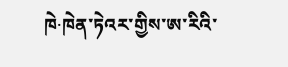ཁེ·ཁེན་ཏེའར་གྱིས་ཨ་རིའི་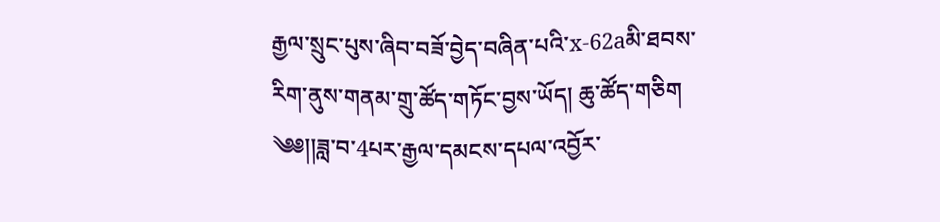རྒྱལ་སྲུང་པུས་ཞིབ་བཟོ་བྱེད་བཞིན་པའི་x-62aམི་ཐབས་རིག་ནུས་གནམ་གྲུ་ཚོད་གཏོང་བྱས་ཡོད། ཆུ་ཚོད་གཅིག
༄༅།།ཟླ་བ་4པར་རྒྱལ་དམངས་དཔལ་འབྱོར་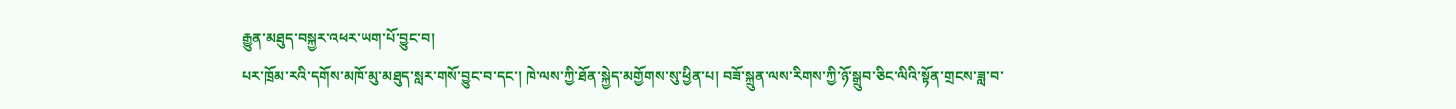རྒྱུན་མཐུད་བསྐྱར་འཕར་ཡག་པོ་བྱུང་བ།
པར་ཁྲོམ་རའི་དགོས་མཁོ་མུ་མཐུད་སླར་གསོ་བྱུང་བ་དང་། ཁེ་ལས་ཀྱི་ཐོན་སྐྱེད་མགྱོགས་སུ་ཕྱིན་པ། བཟོ་སྐྲུན་ལས་རིགས་ཀྱི་ཉོ་སྒྲུབ་ཅིང་ལིའི་སྟོན་གྲངས་ཟླ་བ་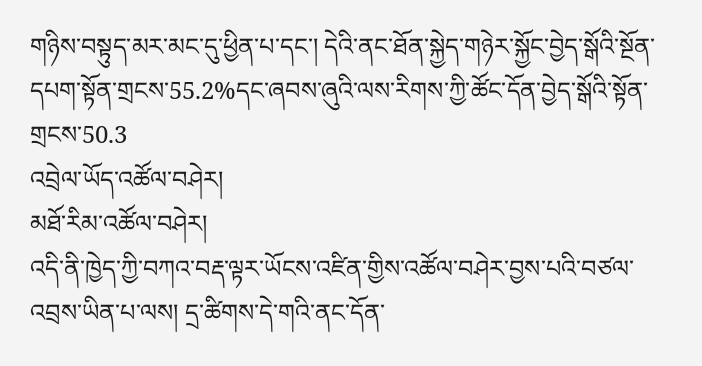གཉིས་བསྟུད་མར་མང་དུ་ཕྱིན་པ་དང་། དེའི་ནང་ཐོན་སྐྱེད་གཉེར་སྐྱོང་བྱེད་སྒོའི་སྔོན་དཔག་སྟོན་གྲངས་55.2%དང་ཞབས་ཞུའི་ལས་རིགས་ཀྱི་ཚོང་དོན་བྱེད་སྒོའི་སྟོན་གྲངས་50.3
འབྲེལ་ཡོད་འཚོལ་བཤེར།
མཐོ་རིམ་འཚོལ་བཤེར།
འདི་ནི་ཁྱེད་ཀྱི་བཀའ་བརྡ་ལྟར་ཡོངས་འཛིན་གྱིས་འཚོལ་བཤེར་བྱས་པའི་བཙལ་འབྲས་ཡིན་པ་ལས། དྲ་ཚིགས་དེ་གའི་ནང་དོན་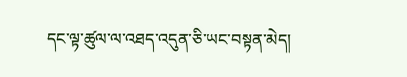དང་ལྟ་ཚུལ་ལ་འཐད་འདུན་ཅི་ཡང་བསྟན་མེད།